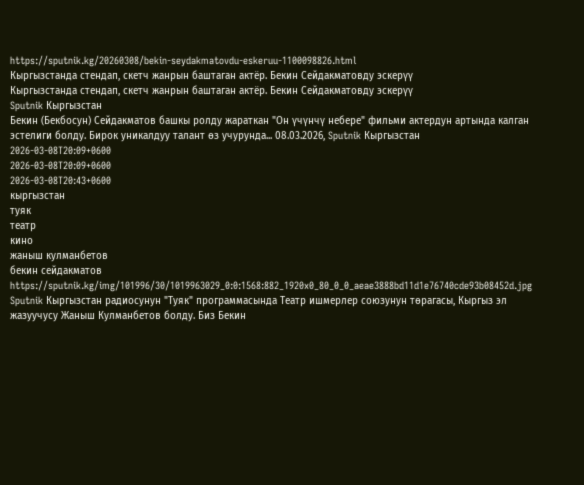https://sputnik.kg/20260308/bekin-seydakmatovdu-eskeruu-1100098826.html
Кыргызстанда стендап, скетч жанрын баштаган актёр. Бекин Сейдакматовду эскерүү
Кыргызстанда стендап, скетч жанрын баштаган актёр. Бекин Сейдакматовду эскерүү
Sputnik Кыргызстан
Бекин (Бекбосун) Сейдакматов башкы ролду жараткан "Он үчүнчү небере" фильми актердун артында калган эстелиги болду. Бирок уникалдуу талант өз учурунда... 08.03.2026, Sputnik Кыргызстан
2026-03-08T20:09+0600
2026-03-08T20:09+0600
2026-03-08T20:43+0600
кыргызстан
туяк
театр
кино
жаныш кулманбетов
бекин сейдакматов
https://sputnik.kg/img/101996/30/1019963029_0:0:1568:882_1920x0_80_0_0_aeae3888bd11d1e76740cde93b08452d.jpg
Sputnik Кыргызстан радиосунун "Туяк" программасында Театр ишмерлер союзунун төрагасы, Кыргыз эл жазуучусу Жаныш Кулманбетов болду. Биз Бекин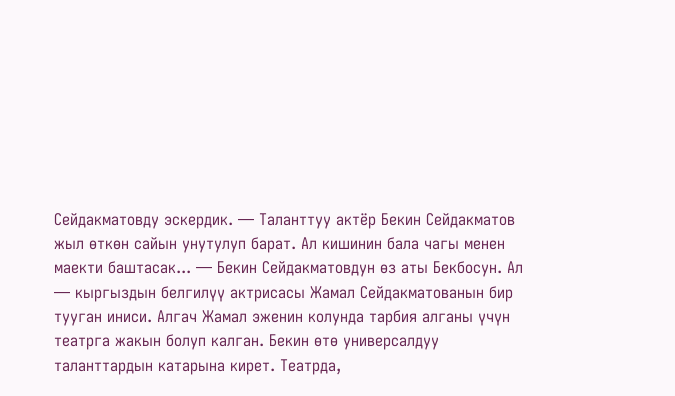Сейдакматовду эскердик. — Таланттуу актёр Бекин Сейдакматов жыл өткөн сайын унутулуп барат. Ал кишинин бала чагы менен маекти баштасак... — Бекин Сейдакматовдун өз аты Бекбосун. Ал — кыргыздын белгилүү актрисасы Жамал Сейдакматованын бир тууган иниси. Алгач Жамал эженин колунда тарбия алганы үчүн театрга жакын болуп калган. Бекин өтө универсалдуу таланттардын катарына кирет. Театрда,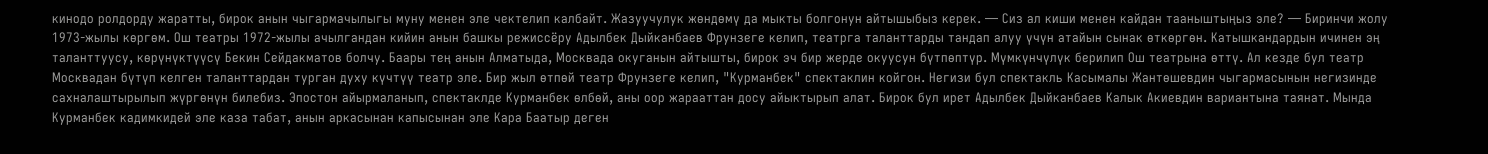кинодо ролдорду жаратты, бирок анын чыгармачылыгы муну менен эле чектелип калбайт. Жазуучулук жөндөмү да мыкты болгонун айтышыбыз керек. — Сиз ал киши менен кайдан тааныштыңыз эле? — Биринчи жолу 1973-жылы көргөм. Ош театры 1972-жылы ачылгандан кийин анын башкы режиссёру Адылбек Дыйканбаев Фрунзеге келип, театрга таланттарды тандап алуу үчүн атайын сынак өткөргөн. Катышкандардын ичинен эң таланттуусу, көрүнүктүүсү Бекин Сейдакматов болчу. Баары тең анын Алматыда, Москвада окуганын айтышты, бирок эч бир жерде окуусун бүтпөптүр. Мүмкүнчүлүк берилип Ош театрына өттү. Ал кезде бул театр Москвадан бүтүп келген таланттардан турган духу күчтүү театр эле. Бир жыл өтпөй театр Фрунзеге келип, "Курманбек" спектаклин койгон. Негизи бул спектакль Касымалы Жантөшевдин чыгармасынын негизинде сахналаштырылып жүргөнүн билебиз. Эпостон айырмаланып, спектаклде Курманбек өлбөй, аны оор жарааттан досу айыктырып алат. Бирок бул ирет Адылбек Дыйканбаев Калык Акиевдин вариантына таянат. Мында Курманбек кадимкидей эле каза табат, анын аркасынан капысынан эле Кара Баатыр деген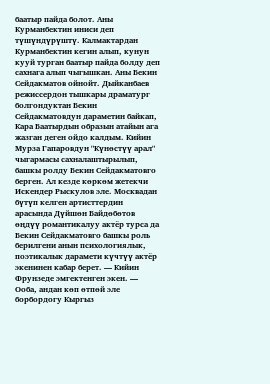баатыр пайда болот. Аны Курманбектин иниси деп түшүндүрүштү. Калмактардан Курманбектин кегин алып, кунун кууй турган баатыр пайда болду деп сахнага алып чыгышкан. Аны Бекин Сейдакматов ойнойт. Дыйканбаев режиссердон тышкары драматург болгондуктан Бекин Сейдакматовдун дараметин байкап, Кара Баатырдын образын атайын ага жазган деген ойдо калдым. Кийин Мурза Гапаровдун "Күнөстүү арал" чыгармасы сахналаштырылып, башкы ролду Бекин Сейдакматовго берген. Ал кезде көркөм жетекчи Искендер Рыскулов эле. Москвадан бүтүп келген артисттердин арасында Дүйшөн Байдөбөтов өңдүү романтикалуу актёр турса да Бекин Сейдакматовго башкы роль берилгени анын психологиялык, поэтикалык дарамети күчтүү актёр экенинен кабар берет. — Кийин Фрунзеде эмгектенген экен. — Ооба, андан көп өтпөй эле борбордогу Кыргыз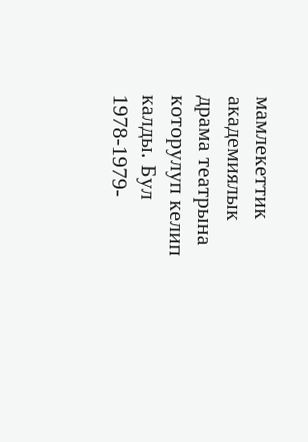мамлекеттик академиялык драма театрына которулуп келип калды. Бул 1978-1979-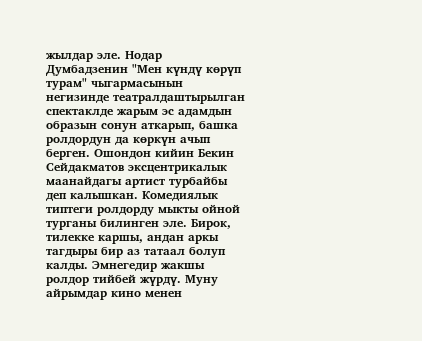жылдар эле. Нодар Думбадзенин "Мен күндү көрүп турам" чыгармасынын негизинде театралдаштырылган спектаклде жарым эс адамдын образын сонун аткарып, башка ролдордун да көркүн ачып берген. Ошондон кийин Бекин Сейдакматов эксцентрикалык маанайдагы артист турбайбы деп калышкан. Комедиялык типтеги ролдорду мыкты ойной турганы билинген эле. Бирок, тилекке каршы, андан аркы тагдыры бир аз татаал болуп калды. Эмнегедир жакшы ролдор тийбей жүрдү. Муну айрымдар кино менен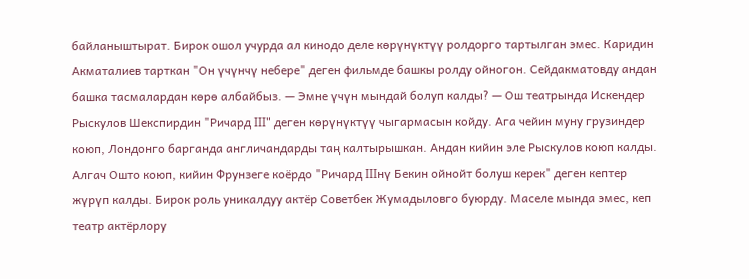байланыштырат. Бирок ошол учурда ал кинодо деле көрүнүктүү ролдорго тартылган эмес. Каридин Акматалиев тарткан "Он үчүнчү небере" деген фильмде башкы ролду ойногон. Сейдакматовду андан башка тасмалардан көрө албайбыз. — Эмне үчүн мындай болуп калды? — Ош театрында Искендер Рыскулов Шекспирдин "Ричард III" деген көрүнүктүү чыгармасын койду. Ага чейин муну грузиндер коюп, Лондонго барганда англичандарды таң калтырышкан. Андан кийин эле Рыскулов коюп калды. Алгач Ошто коюп, кийин Фрунзеге коёрдо "Ричард IIIнү Бекин ойнойт болуш керек" деген кептер жүрүп калды. Бирок роль уникалдуу актёр Советбек Жумадыловго буюрду. Маселе мында эмес, кеп театр актёрлору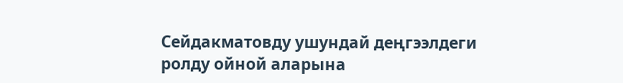Сейдакматовду ушундай деңгээлдеги ролду ойной аларына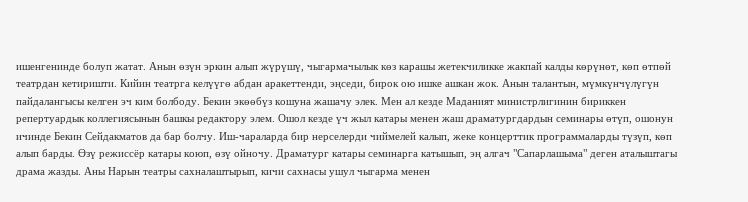ишенгенинде болуп жатат. Анын өзүн эркин алып жүрүшү, чыгармачылык көз карашы жетекчиликке жакпай калды көрүнөт, көп өтпөй театрдан кетиришти. Кийин театрга келүүгө абдан аракеттенди, эңседи, бирок ою ишке ашкан жок. Анын талантын, мүмкүнчүлүгүн пайдалангысы келген эч ким болбоду. Бекин экөөбүз кошуна жашачу элек. Мен ал кезде Маданият министрлигинин бириккен репертуардык коллегиясынын башкы редактору элем. Ошол кезде үч жыл катары менен жаш драматургдардын семинары өтүп, ошонун ичинде Бекин Сейдакматов да бар болчу. Иш-чараларда бир нерселерди чиймелей калып, жеке концерттик программаларды түзүп, көп алып барды. Өзү режиссёр катары коюп, өзү ойночу. Драматург катары семинарга катышып, эң алгач "Сапарлашыма" деген аталыштагы драма жазды. Аны Нарын театры сахналаштырып, кичи сахнасы ушул чыгарма менен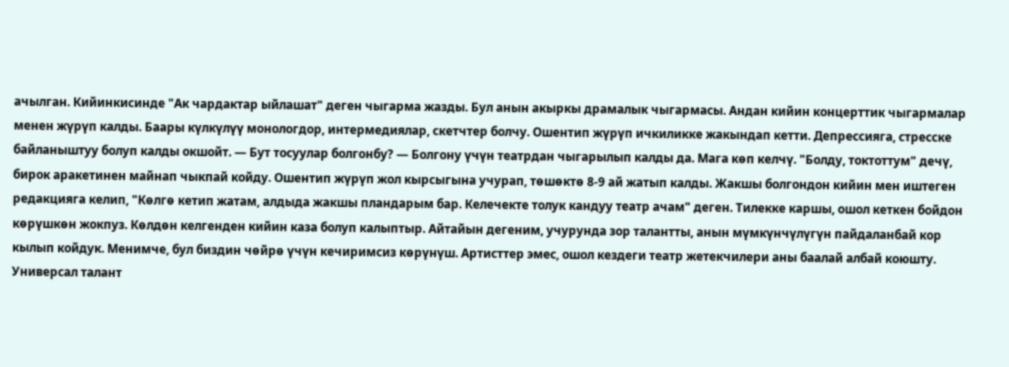ачылган. Кийинкисинде "Ак чардактар ыйлашат" деген чыгарма жазды. Бул анын акыркы драмалык чыгармасы. Андан кийин концерттик чыгармалар менен жүрүп калды. Баары күлкүлүү монологдор, интермедиялар, скетчтер болчу. Ошентип жүрүп ичкиликке жакындап кетти. Депрессияга, стресске байланыштуу болуп калды окшойт. — Бут тосуулар болгонбу? — Болгону үчүн театрдан чыгарылып калды да. Мага көп келчү. "Болду, токтоттум" дечү, бирок аракетинен майнап чыкпай койду. Ошентип жүрүп жол кырсыгына учурап, төшөктө 8-9 ай жатып калды. Жакшы болгондон кийин мен иштеген редакцияга келип, "Көлгө кетип жатам, алдыда жакшы пландарым бар. Келечекте толук кандуу театр ачам" деген. Тилекке каршы, ошол кеткен бойдон көрүшкөн жокпуз. Көлдөн келгенден кийин каза болуп калыптыр. Айтайын дегеним, учурунда зор талантты, анын мүмкүнчүлүгүн пайдаланбай кор кылып койдук. Менимче, бул биздин чөйрө үчүн кечиримсиз көрүнүш. Артисттер эмес, ошол кездеги театр жетекчилери аны баалай албай коюшту. Универсал талант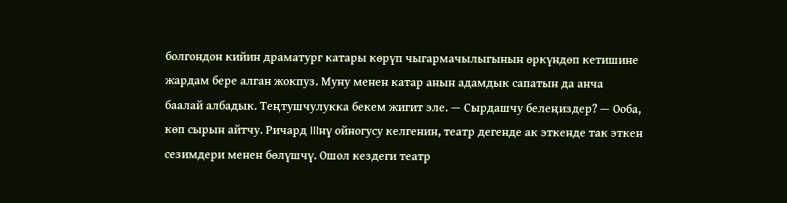болгондон кийин драматург катары көрүп чыгармачылыгынын өркүндөп кетишине жардам бере алган жокпуз. Муну менен катар анын адамдык сапатын да анча баалай албадык. Теңтушчулукка бекем жигит эле. — Сырдашчу белеңиздер? — Ооба, көп сырын айтчу. Ричард IIIнү ойногусу келгенин, театр дегенде ак эткенде так эткен сезимдери менен бөлүшчү. Ошол кездеги театр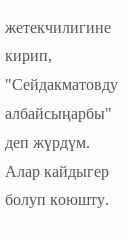жетекчилигине кирип, "Сейдакматовду албайсыңарбы" деп жүрдүм. Алар кайдыгер болуп коюшту.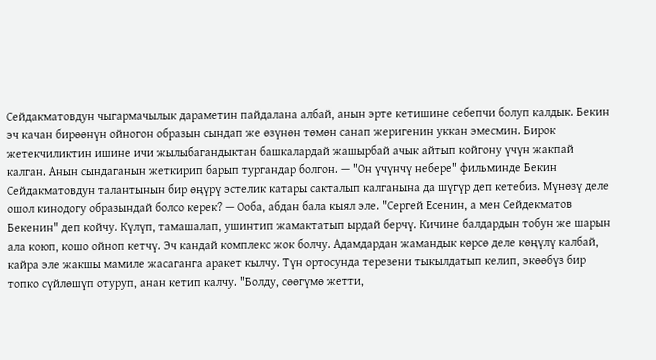Сейдакматовдун чыгармачылык дараметин пайдалана албай, анын эрте кетишине себепчи болуп калдык. Бекин эч качан бирөөнүн ойногон образын сындап же өзүнөн төмөн санап жеригенин уккан эмесмин. Бирок жетекчиликтин ишине ичи жылыбагандыктан башкалардай жашырбай ачык айтып койгону үчүн жакпай калган. Анын сындаганын жеткирип барып тургандар болгон. — "Он үчүнчү небере" фильминде Бекин Сейдакматовдун талантынын бир өңүрү эстелик катары сакталып калганына да шүгүр деп кетебиз. Мүнөзү деле ошол кинодогу образындай болсо керек? — Ооба, абдан бала кыял эле. "Сергей Есенин, а мен Сейдекматов Бекенин" деп койчу. Күлүп, тамашалап, ушинтип жамактатып ырдай берчү. Кичине балдардын тобун же шарын ала коюп, кошо ойноп кетчү. Эч кандай комплекс жок болчу. Адамдардан жамандык көрсө деле көңүлү калбай, кайра эле жакшы мамиле жасаганга аракет кылчу. Түн ортосунда терезени тыкылдатып келип, экөөбүз бир топко сүйлөшүп отуруп, анан кетип калчу. "Болду, сөөгүмө жетти,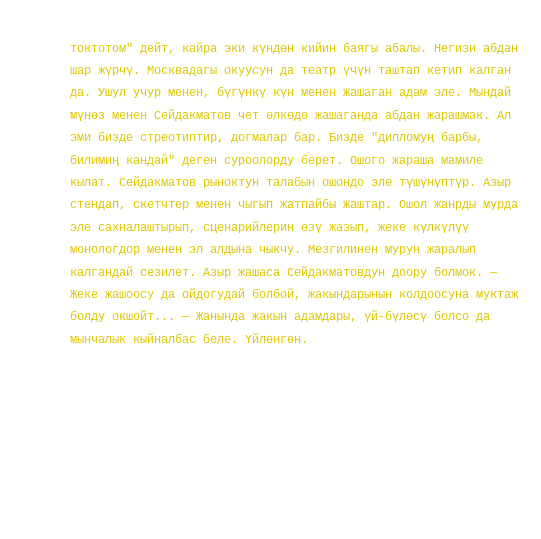токтотом" дейт, кайра эки күндөн кийин баягы абалы. Негизи абдан шар жүрчү. Москвадагы окуусун да театр үчүн таштап кетип калган да. Ушул учур менен, бүгүнкү күн менен жашаган адам эле. Мындай мүнөз менен Сейдакматов чет өлкөдө жашаганда абдан жарашмак. Ал эми бизде стреотиптир, догмалар бар. Бизде "дипломуң барбы, билимиң кандай" деген суроолорду берет. Ошого жараша мамиле кылат. Сейдакматов рыноктун талабын ошондо эле түшүнүптүр. Азыр стендап, скетчтер менен чыгып жатпайбы жаштар. Ошол жанрды мурда эле сахналаштырып, сценарийлерин өзү жазып, жеке күлкүлүү монологдор менен эл алдына чыкчу. Мезгилинен мурун жаралып калгандай сезилет. Азыр жашаса Сейдакматовдун доору болмок. — Жеке жашоосу да ойдогудай болбой, жакындарынын колдоосуна муктаж болду окшойт... — Жанында жакын адамдары, үй-бүлөсү болсо да мынчалык кыйналбас беле. Үйлөнгөн.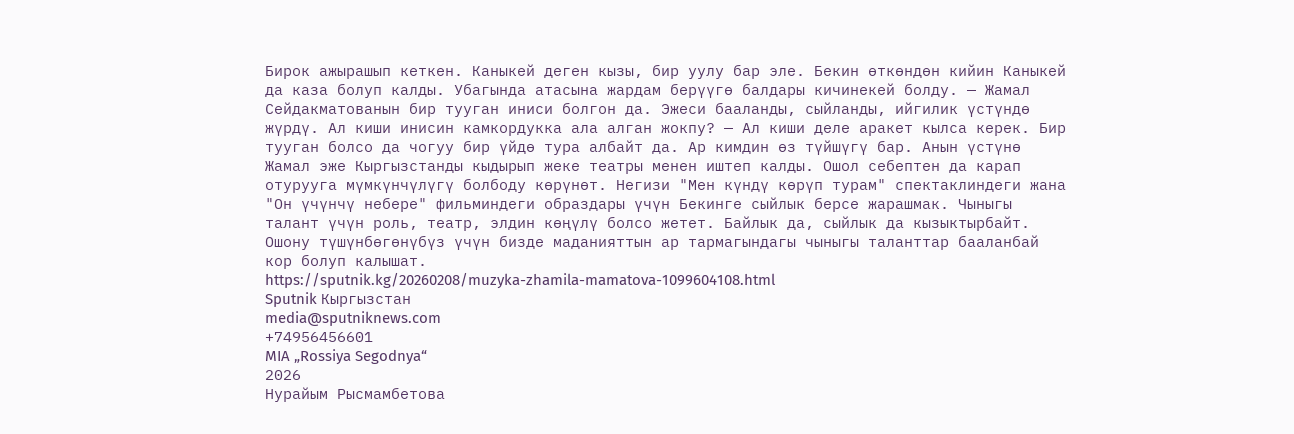Бирок ажырашып кеткен. Каныкей деген кызы, бир уулу бар эле. Бекин өткөндөн кийин Каныкей да каза болуп калды. Убагында атасына жардам берүүгө балдары кичинекей болду. — Жамал Сейдакматованын бир тууган иниси болгон да. Эжеси бааланды, сыйланды, ийгилик үстүндө жүрдү. Ал киши инисин камкордукка ала алган жокпу? — Ал киши деле аракет кылса керек. Бир тууган болсо да чогуу бир үйдө тура албайт да. Ар кимдин өз түйшүгү бар. Анын үстүнө Жамал эже Кыргызстанды кыдырып жеке театры менен иштеп калды. Ошол себептен да карап отурууга мүмкүнчүлүгү болбоду көрүнөт. Негизи "Мен күндү көрүп турам" спектаклиндеги жана "Он үчүнчү небере" фильминдеги образдары үчүн Бекинге сыйлык берсе жарашмак. Чыныгы талант үчүн роль, театр, элдин көңүлү болсо жетет. Байлык да, сыйлык да кызыктырбайт. Ошону түшүнбөгөнүбүз үчүн бизде маданияттын ар тармагындагы чыныгы таланттар бааланбай кор болуп калышат.
https://sputnik.kg/20260208/muzyka-zhamila-mamatova-1099604108.html
Sputnik Кыргызстан
media@sputniknews.com
+74956456601
MIA „Rossiya Segodnya“
2026
Нурайым Рысмамбетова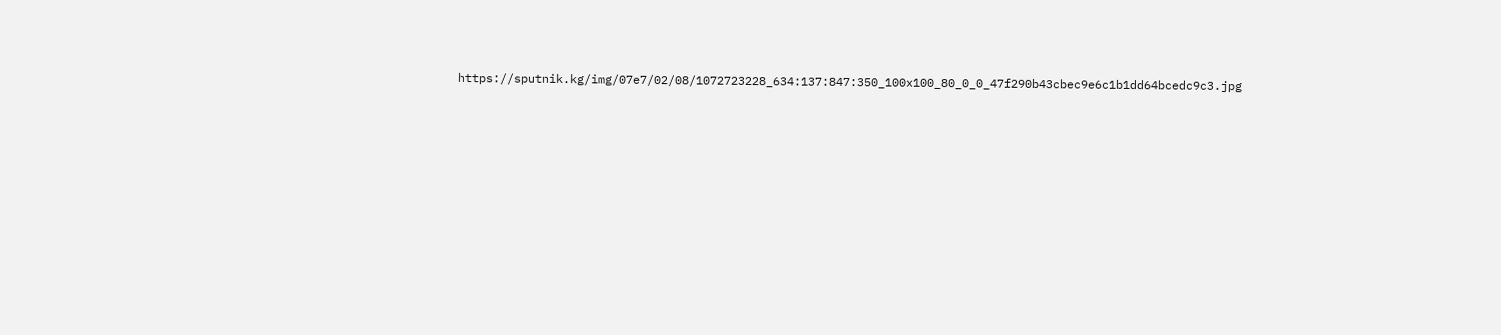https://sputnik.kg/img/07e7/02/08/1072723228_634:137:847:350_100x100_80_0_0_47f290b43cbec9e6c1b1dd64bcedc9c3.jpg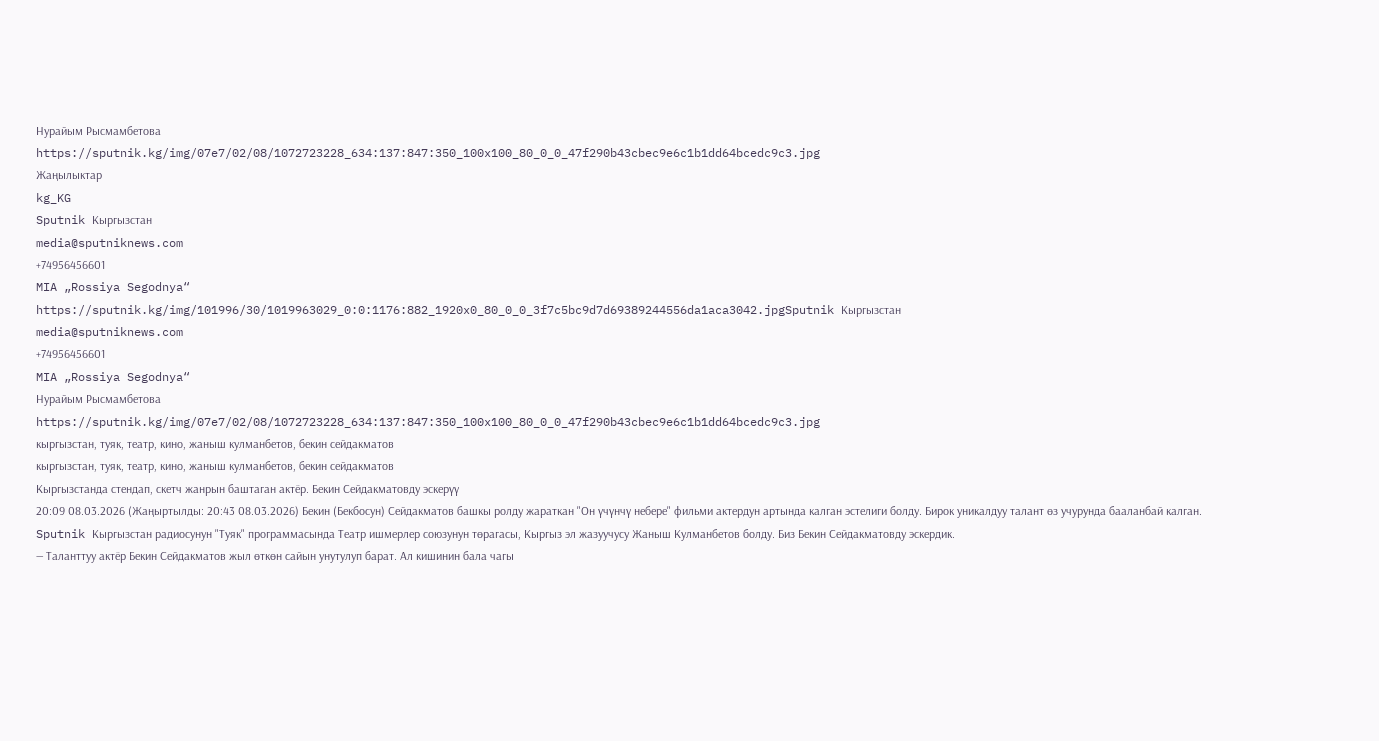Нурайым Рысмамбетова
https://sputnik.kg/img/07e7/02/08/1072723228_634:137:847:350_100x100_80_0_0_47f290b43cbec9e6c1b1dd64bcedc9c3.jpg
Жаңылыктар
kg_KG
Sputnik Кыргызстан
media@sputniknews.com
+74956456601
MIA „Rossiya Segodnya“
https://sputnik.kg/img/101996/30/1019963029_0:0:1176:882_1920x0_80_0_0_3f7c5bc9d7d69389244556da1aca3042.jpgSputnik Кыргызстан
media@sputniknews.com
+74956456601
MIA „Rossiya Segodnya“
Нурайым Рысмамбетова
https://sputnik.kg/img/07e7/02/08/1072723228_634:137:847:350_100x100_80_0_0_47f290b43cbec9e6c1b1dd64bcedc9c3.jpg
кыргызстан, туяк, театр, кино, жаныш кулманбетов, бекин сейдакматов
кыргызстан, туяк, театр, кино, жаныш кулманбетов, бекин сейдакматов
Кыргызстанда стендап, скетч жанрын баштаган актёр. Бекин Сейдакматовду эскерүү
20:09 08.03.2026 (Жаңыртылды: 20:43 08.03.2026) Бекин (Бекбосун) Сейдакматов башкы ролду жараткан "Он үчүнчү небере" фильми актердун артында калган эстелиги болду. Бирок уникалдуу талант өз учурунда бааланбай калган.
Sputnik Кыргызстан радиосунун "Туяк" программасында Театр ишмерлер союзунун төрагасы, Кыргыз эл жазуучусу Жаныш Кулманбетов болду. Биз Бекин Сейдакматовду эскердик.
— Таланттуу актёр Бекин Сейдакматов жыл өткөн сайын унутулуп барат. Ал кишинин бала чагы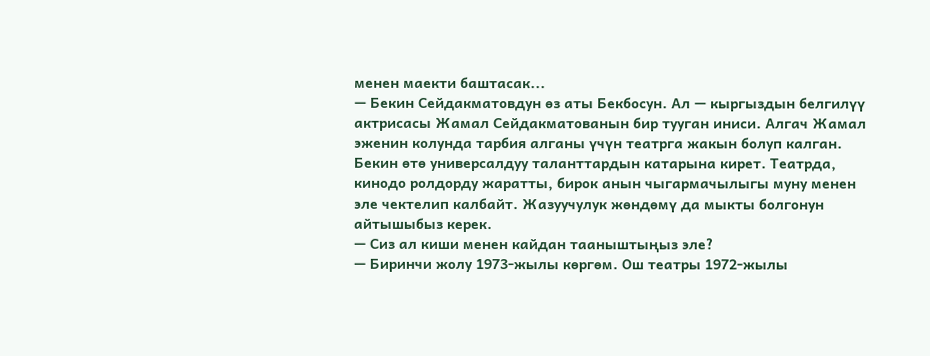менен маекти баштасак...
— Бекин Сейдакматовдун өз аты Бекбосун. Ал — кыргыздын белгилүү актрисасы Жамал Сейдакматованын бир тууган иниси. Алгач Жамал эженин колунда тарбия алганы үчүн театрга жакын болуп калган. Бекин өтө универсалдуу таланттардын катарына кирет. Театрда, кинодо ролдорду жаратты, бирок анын чыгармачылыгы муну менен эле чектелип калбайт. Жазуучулук жөндөмү да мыкты болгонун айтышыбыз керек.
— Сиз ал киши менен кайдан тааныштыңыз эле?
— Биринчи жолу 1973-жылы көргөм. Ош театры 1972-жылы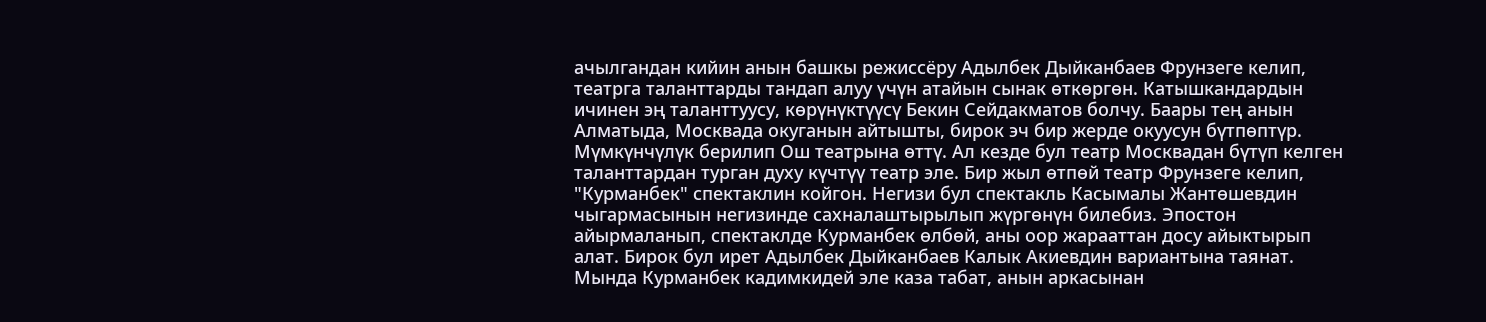ачылгандан кийин анын башкы режиссёру Адылбек Дыйканбаев Фрунзеге келип, театрга таланттарды тандап алуу үчүн атайын сынак өткөргөн. Катышкандардын ичинен эң таланттуусу, көрүнүктүүсү Бекин Сейдакматов болчу. Баары тең анын Алматыда, Москвада окуганын айтышты, бирок эч бир жерде окуусун бүтпөптүр. Мүмкүнчүлүк берилип Ош театрына өттү. Ал кезде бул театр Москвадан бүтүп келген таланттардан турган духу күчтүү театр эле. Бир жыл өтпөй театр Фрунзеге келип, "Курманбек" спектаклин койгон. Негизи бул спектакль Касымалы Жантөшевдин чыгармасынын негизинде сахналаштырылып жүргөнүн билебиз. Эпостон айырмаланып, спектаклде Курманбек өлбөй, аны оор жарааттан досу айыктырып алат. Бирок бул ирет Адылбек Дыйканбаев Калык Акиевдин вариантына таянат. Мында Курманбек кадимкидей эле каза табат, анын аркасынан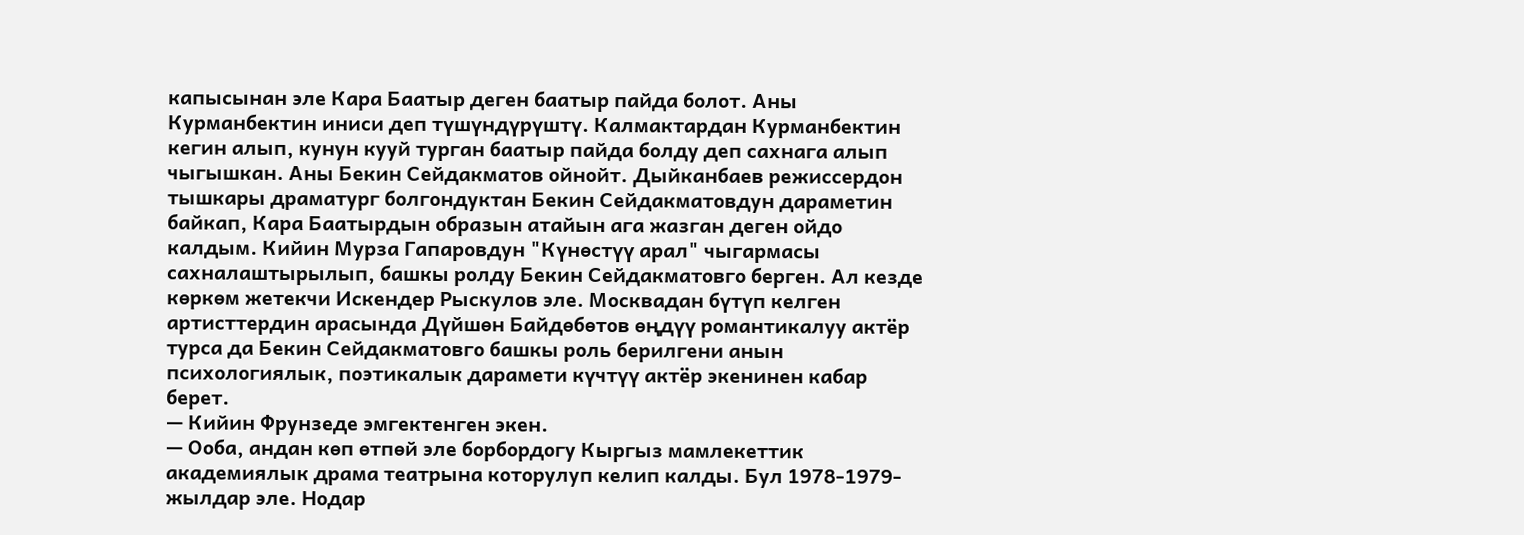капысынан эле Кара Баатыр деген баатыр пайда болот. Аны Курманбектин иниси деп түшүндүрүштү. Калмактардан Курманбектин кегин алып, кунун кууй турган баатыр пайда болду деп сахнага алып чыгышкан. Аны Бекин Сейдакматов ойнойт. Дыйканбаев режиссердон тышкары драматург болгондуктан Бекин Сейдакматовдун дараметин байкап, Кара Баатырдын образын атайын ага жазган деген ойдо калдым. Кийин Мурза Гапаровдун "Күнөстүү арал" чыгармасы сахналаштырылып, башкы ролду Бекин Сейдакматовго берген. Ал кезде көркөм жетекчи Искендер Рыскулов эле. Москвадан бүтүп келген артисттердин арасында Дүйшөн Байдөбөтов өңдүү романтикалуу актёр турса да Бекин Сейдакматовго башкы роль берилгени анын психологиялык, поэтикалык дарамети күчтүү актёр экенинен кабар берет.
— Кийин Фрунзеде эмгектенген экен.
— Ооба, андан көп өтпөй эле борбордогу Кыргыз мамлекеттик академиялык драма театрына которулуп келип калды. Бул 1978-1979-жылдар эле. Нодар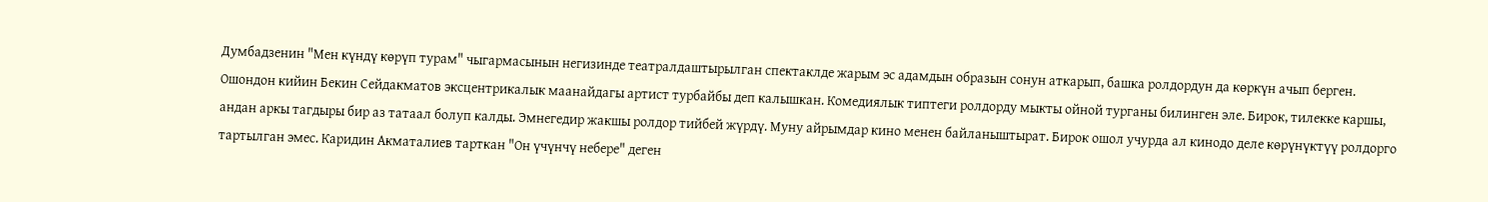Думбадзенин "Мен күндү көрүп турам" чыгармасынын негизинде театралдаштырылган спектаклде жарым эс адамдын образын сонун аткарып, башка ролдордун да көркүн ачып берген. Ошондон кийин Бекин Сейдакматов эксцентрикалык маанайдагы артист турбайбы деп калышкан. Комедиялык типтеги ролдорду мыкты ойной турганы билинген эле. Бирок, тилекке каршы, андан аркы тагдыры бир аз татаал болуп калды. Эмнегедир жакшы ролдор тийбей жүрдү. Муну айрымдар кино менен байланыштырат. Бирок ошол учурда ал кинодо деле көрүнүктүү ролдорго тартылган эмес. Каридин Акматалиев тарткан "Он үчүнчү небере" деген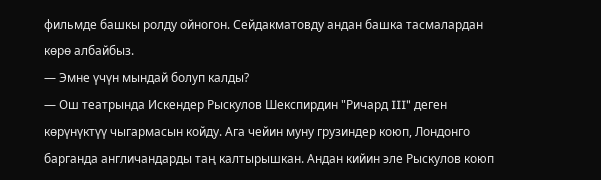фильмде башкы ролду ойногон. Сейдакматовду андан башка тасмалардан көрө албайбыз.
— Эмне үчүн мындай болуп калды?
— Ош театрында Искендер Рыскулов Шекспирдин "Ричард III" деген көрүнүктүү чыгармасын койду. Ага чейин муну грузиндер коюп, Лондонго барганда англичандарды таң калтырышкан. Андан кийин эле Рыскулов коюп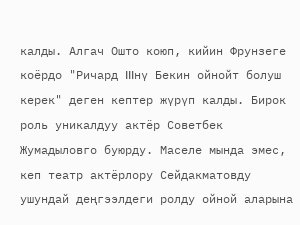калды. Алгач Ошто коюп, кийин Фрунзеге коёрдо "Ричард IIIнү Бекин ойнойт болуш керек" деген кептер жүрүп калды. Бирок роль уникалдуу актёр Советбек Жумадыловго буюрду. Маселе мында эмес, кеп театр актёрлору Сейдакматовду ушундай деңгээлдеги ролду ойной аларына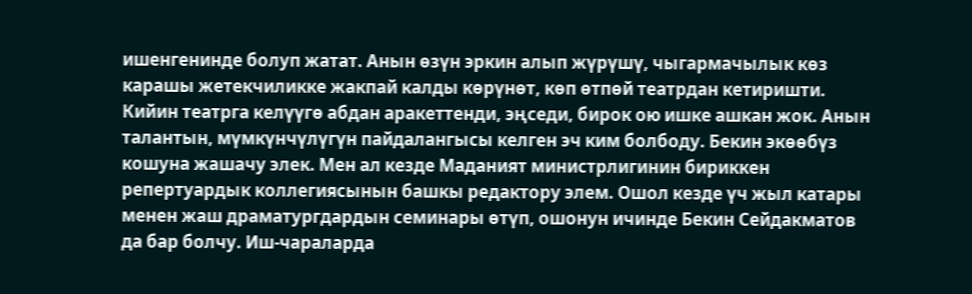ишенгенинде болуп жатат. Анын өзүн эркин алып жүрүшү, чыгармачылык көз карашы жетекчиликке жакпай калды көрүнөт, көп өтпөй театрдан кетиришти. Кийин театрга келүүгө абдан аракеттенди, эңседи, бирок ою ишке ашкан жок. Анын талантын, мүмкүнчүлүгүн пайдалангысы келген эч ким болбоду. Бекин экөөбүз кошуна жашачу элек. Мен ал кезде Маданият министрлигинин бириккен репертуардык коллегиясынын башкы редактору элем. Ошол кезде үч жыл катары менен жаш драматургдардын семинары өтүп, ошонун ичинде Бекин Сейдакматов да бар болчу. Иш-чараларда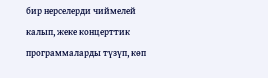бир нерселерди чиймелей калып, жеке концерттик программаларды түзүп, көп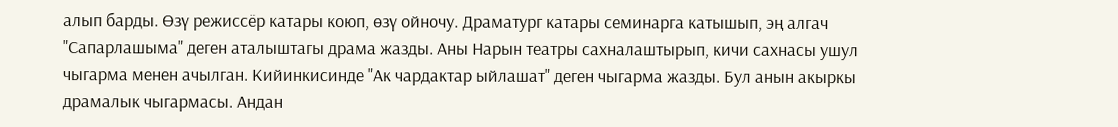алып барды. Өзү режиссёр катары коюп, өзү ойночу. Драматург катары семинарга катышып, эң алгач "Сапарлашыма" деген аталыштагы драма жазды. Аны Нарын театры сахналаштырып, кичи сахнасы ушул чыгарма менен ачылган. Кийинкисинде "Ак чардактар ыйлашат" деген чыгарма жазды. Бул анын акыркы драмалык чыгармасы. Андан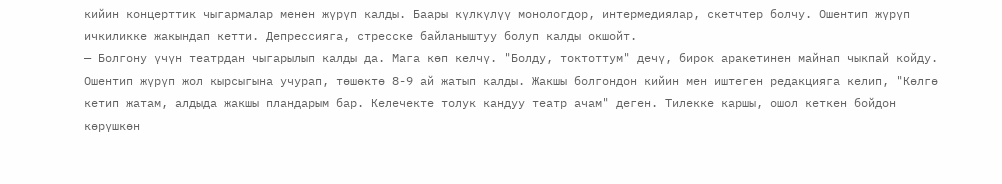кийин концерттик чыгармалар менен жүрүп калды. Баары күлкүлүү монологдор, интермедиялар, скетчтер болчу. Ошентип жүрүп ичкиликке жакындап кетти. Депрессияга, стресске байланыштуу болуп калды окшойт.
— Болгону үчүн театрдан чыгарылып калды да. Мага көп келчү. "Болду, токтоттум" дечү, бирок аракетинен майнап чыкпай койду. Ошентип жүрүп жол кырсыгына учурап, төшөктө 8-9 ай жатып калды. Жакшы болгондон кийин мен иштеген редакцияга келип, "Көлгө кетип жатам, алдыда жакшы пландарым бар. Келечекте толук кандуу театр ачам" деген. Тилекке каршы, ошол кеткен бойдон көрүшкөн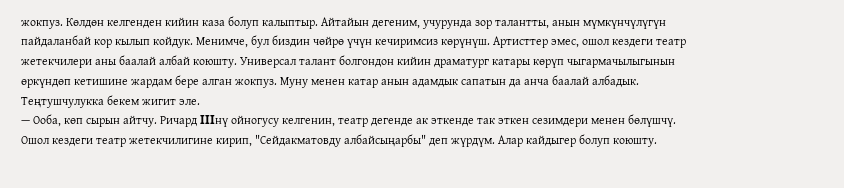жокпуз. Көлдөн келгенден кийин каза болуп калыптыр. Айтайын дегеним, учурунда зор талантты, анын мүмкүнчүлүгүн пайдаланбай кор кылып койдук. Менимче, бул биздин чөйрө үчүн кечиримсиз көрүнүш. Артисттер эмес, ошол кездеги театр жетекчилери аны баалай албай коюшту. Универсал талант болгондон кийин драматург катары көрүп чыгармачылыгынын өркүндөп кетишине жардам бере алган жокпуз. Муну менен катар анын адамдык сапатын да анча баалай албадык. Теңтушчулукка бекем жигит эле.
— Ооба, көп сырын айтчу. Ричард IIIнү ойногусу келгенин, театр дегенде ак эткенде так эткен сезимдери менен бөлүшчү. Ошол кездеги театр жетекчилигине кирип, "Сейдакматовду албайсыңарбы" деп жүрдүм. Алар кайдыгер болуп коюшту.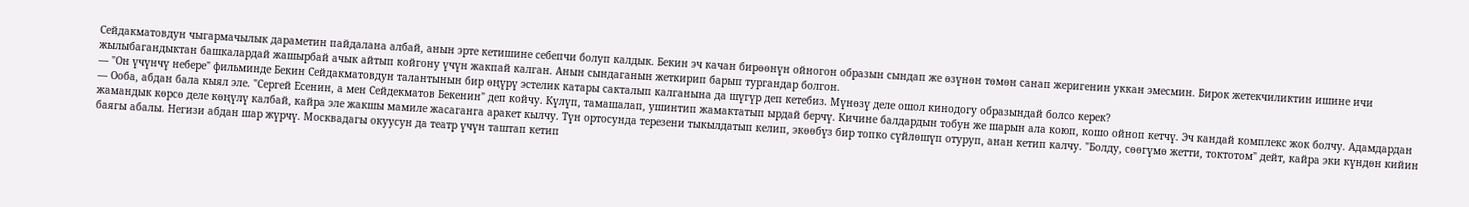Сейдакматовдун чыгармачылык дараметин пайдалана албай, анын эрте кетишине себепчи болуп калдык. Бекин эч качан бирөөнүн ойногон образын сындап же өзүнөн төмөн санап жеригенин уккан эмесмин. Бирок жетекчиликтин ишине ичи жылыбагандыктан башкалардай жашырбай ачык айтып койгону үчүн жакпай калган. Анын сындаганын жеткирип барып тургандар болгон.
— "Он үчүнчү небере" фильминде Бекин Сейдакматовдун талантынын бир өңүрү эстелик катары сакталып калганына да шүгүр деп кетебиз. Мүнөзү деле ошол кинодогу образындай болсо керек?
— Ооба, абдан бала кыял эле. "Сергей Есенин, а мен Сейдекматов Бекенин" деп койчу. Күлүп, тамашалап, ушинтип жамактатып ырдай берчү. Кичине балдардын тобун же шарын ала коюп, кошо ойноп кетчү. Эч кандай комплекс жок болчу. Адамдардан жамандык көрсө деле көңүлү калбай, кайра эле жакшы мамиле жасаганга аракет кылчу. Түн ортосунда терезени тыкылдатып келип, экөөбүз бир топко сүйлөшүп отуруп, анан кетип калчу. "Болду, сөөгүмө жетти, токтотом" дейт, кайра эки күндөн кийин баягы абалы. Негизи абдан шар жүрчү. Москвадагы окуусун да театр үчүн таштап кетип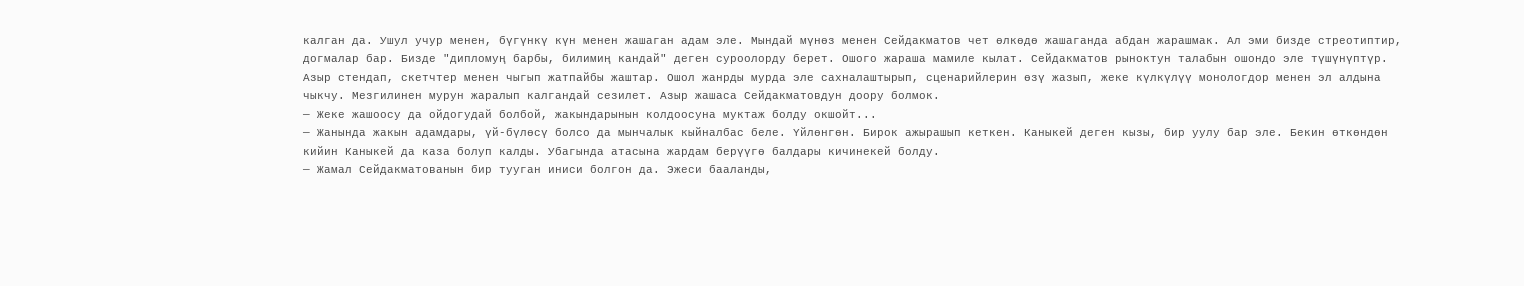калган да. Ушул учур менен, бүгүнкү күн менен жашаган адам эле. Мындай мүнөз менен Сейдакматов чет өлкөдө жашаганда абдан жарашмак. Ал эми бизде стреотиптир, догмалар бар. Бизде "дипломуң барбы, билимиң кандай" деген суроолорду берет. Ошого жараша мамиле кылат. Сейдакматов рыноктун талабын ошондо эле түшүнүптүр. Азыр стендап, скетчтер менен чыгып жатпайбы жаштар. Ошол жанрды мурда эле сахналаштырып, сценарийлерин өзү жазып, жеке күлкүлүү монологдор менен эл алдына чыкчу. Мезгилинен мурун жаралып калгандай сезилет. Азыр жашаса Сейдакматовдун доору болмок.
— Жеке жашоосу да ойдогудай болбой, жакындарынын колдоосуна муктаж болду окшойт...
— Жанында жакын адамдары, үй-бүлөсү болсо да мынчалык кыйналбас беле. Үйлөнгөн. Бирок ажырашып кеткен. Каныкей деген кызы, бир уулу бар эле. Бекин өткөндөн кийин Каныкей да каза болуп калды. Убагында атасына жардам берүүгө балдары кичинекей болду.
— Жамал Сейдакматованын бир тууган иниси болгон да. Эжеси бааланды,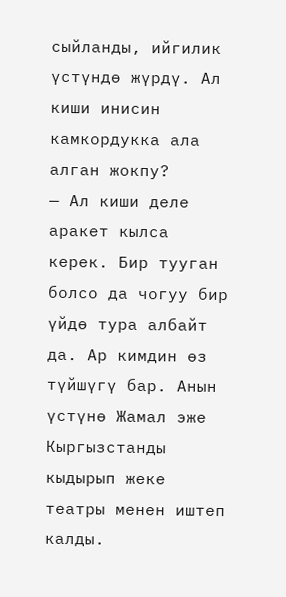сыйланды, ийгилик үстүндө жүрдү. Ал киши инисин камкордукка ала алган жокпу?
— Ал киши деле аракет кылса керек. Бир тууган болсо да чогуу бир үйдө тура албайт да. Ар кимдин өз түйшүгү бар. Анын үстүнө Жамал эже Кыргызстанды кыдырып жеке театры менен иштеп калды.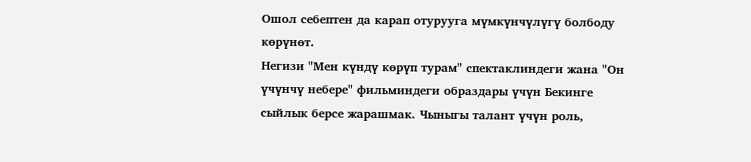Ошол себептен да карап отурууга мүмкүнчүлүгү болбоду көрүнөт.
Негизи "Мен күндү көрүп турам" спектаклиндеги жана "Он үчүнчү небере" фильминдеги образдары үчүн Бекинге сыйлык берсе жарашмак. Чыныгы талант үчүн роль,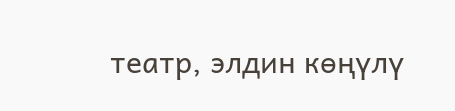театр, элдин көңүлү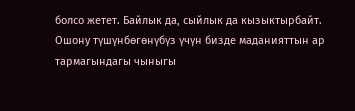болсо жетет. Байлык да, сыйлык да кызыктырбайт. Ошону түшүнбөгөнүбүз үчүн бизде маданияттын ар тармагындагы чыныгы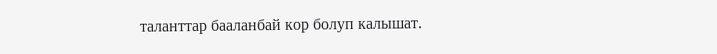таланттар бааланбай кор болуп калышат.